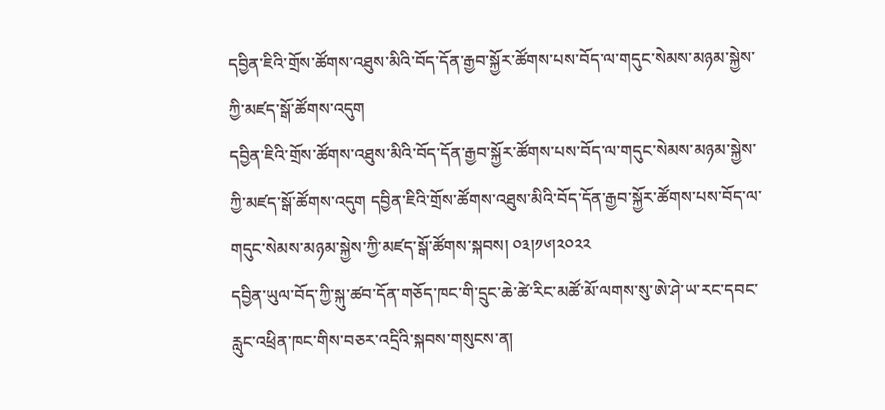དབྱིན་ཇིའི་གྲོས་ཚོགས་འཐུས་མིའི་བོད་དོན་རྒྱབ་སྐྱོར་ཚོགས་པས་བོད་ལ་གདུང་སེམས་མཉམ་སྐྱེས་ཀྱི་མཛད་སྒོ་ཚོགས་འདུག
དབྱིན་ཇིའི་གྲོས་ཚོགས་འཐུས་མིའི་བོད་དོན་རྒྱབ་སྐྱོར་ཚོགས་པས་བོད་ལ་གདུང་སེམས་མཉམ་སྐྱེས་ཀྱི་མཛད་སྒོ་ཚོགས་འདུག དབྱིན་ཇིའི་གྲོས་ཚོགས་འཐུས་མིའི་བོད་དོན་རྒྱབ་སྐྱོར་ཚོགས་པས་བོད་ལ་གདུང་སེམས་མཉམ་སྐྱེས་ཀྱི་མཛད་སྒོ་ཚོགས་སྐབས། ༠༣།༡༦།༢༠༢༢
དབྱིན་ཡུལ་བོད་ཀྱི་སྐུ་ཚབ་དོན་གཅོད་ཁང་གི་དྲུང་ཆེ་ཚེ་རིང་མཚོ་མོ་ལགས་སུ་ཨེ་ཤེ་ཡ་རང་དབང་རླུང་འཕྲིན་ཁང་གིས་བཅར་འདྲིའི་སྐབས་གསུངས་ན།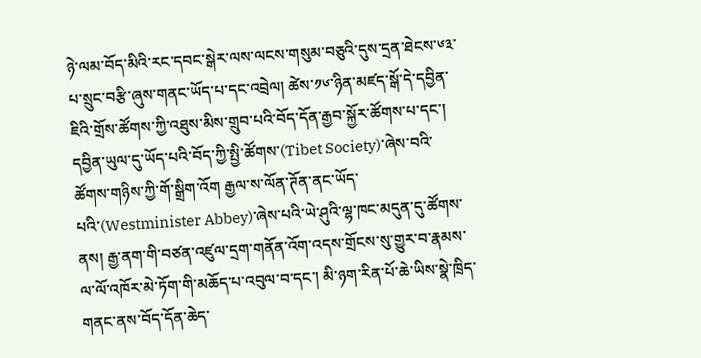ཉེ་ལམ་བོད་མིའི་རང་དབང་སྒེར་ལས་ལངས་གསུམ་བཅུའི་དུས་དྲན་ཐེངས་༦༣་པ་སྲུང་བརྩི་ཞུས་གནང་ཡོད་པ་དང་འབྲེལ། ཚེས་༡༦་ཉིན་མཛད་སྒོ་དེ་དབྱིན་ཇིའི་གྲོས་ཚོགས་ཀྱི་འཐུས་མིས་གྲུབ་པའི་བོད་དོན་རྒྱབ་སྐྱོར་ཚོགས་པ་དང་། དབྱིན་ཡུལ་དུ་ཡོད་པའི་བོད་ཀྱི་སྤྱི་ཚོགས་(Tibet Society)་ཞེས་བའི་ཚོགས་གཉིས་ཀྱི་གོ་སྒྲིག་འོག རྒྱལ་ས་ལོན་ཊོན་ནང་ཡོད་པའི་(Westminister Abbey)་ཞེས་པའི་ཡེ་ཤུའི་ལྷ་ཁང་མདུན་དུ་ཚོགས་ནས། རྒྱ་ནག་གི་བཙན་འཛུལ་དྲག་གནོན་འོག་འདས་གྲོངས་སུ་གྱུར་བ་རྣམས་ལ་ལོ་འཁོར་མེ་ཏོག་གི་མཆོད་པ་འབུལ་བ་དང་། མི་ཉག་རིན་པོ་ཆེ་ཡིས་སྣེ་ཁྲིད་གནང་ནས་བོད་དོན་ཆེད་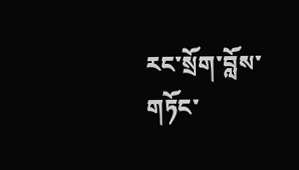རང་སྲོག་བློས་གཏོང་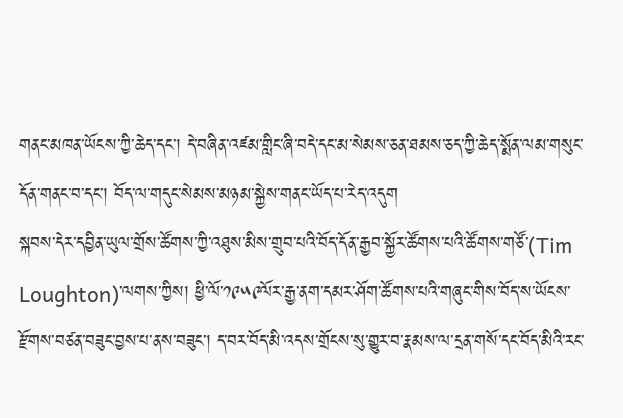གནང་མཁན་ཡོངས་ཀྱི་ཆེད་དང་། དེ་བཞིན་འཛམ་གླིང་ཞི་བདེ་དང་མ་སེམས་ཅན་ཐམས་ཅད་ཀྱི་ཆེད་སྨོན་ལམ་གསུང་དོན་གནང་བ་དང་། བོད་ལ་གདུང་སེམས་མཉམ་སྐྱེས་གནང་ཡོད་པ་རེད་འདུག
སྐབས་དེར་དབྱིན་ཡུལ་གྲོས་ཚོགས་ཀྱི་འཐུས་མིས་གྲུབ་པའི་བོད་དོན་རྒྱབ་སྐྱོར་ཚོགས་པའི་ཚོགས་གཙོ་(Tim Loughton)་ལགས་ཀྱིས། ཕྱི་ལོ་༡༩༥༩ལོར་རྒྱ་ནག་དམར་ཤོག་ཚོགས་པའི་གཞུང་གིས་བོད་ས་ཡོངས་རྫོགས་བཙན་བཟུང་བྱས་པ་ནས་བཟུང་། ད་བར་བོད་མི་འདས་གྲོངས་སུ་གྱུར་བ་རྣམས་ལ་དྲན་གསོ་དང་བོད་མིའི་རང་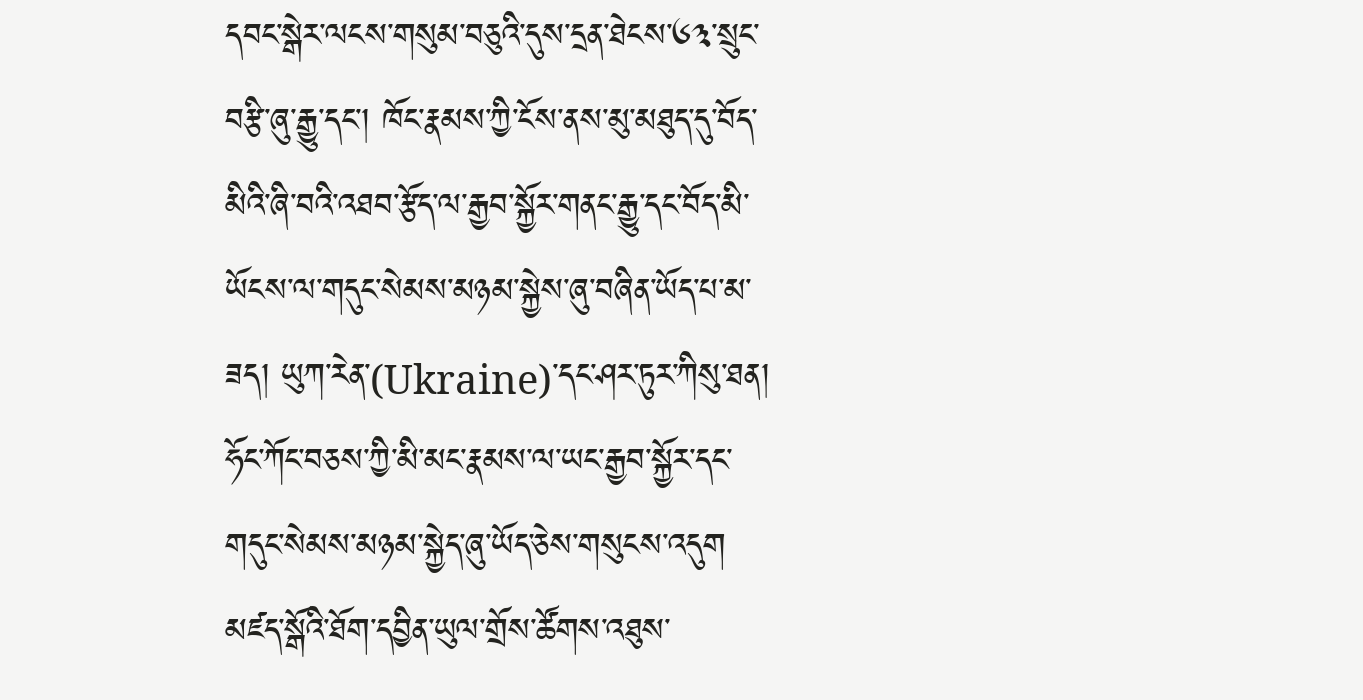དབང་སྒེར་ལངས་གསུམ་བཅུའི་དུས་དྲན་ཐེངས་༦༣་སྲུང་བརྩི་ཞུ་རྒྱུ་དང་། ཁོང་རྣམས་ཀྱི་ངོས་ནས་མུ་མཐུད་དུ་བོད་མིའི་ཞི་བའི་འཐབ་རྩོད་ལ་རྒྱབ་སྐྱོར་གནང་རྒྱུ་དང་བོད་མི་ཡོངས་ལ་གདུང་སེམས་མཉམ་སྐྱེས་ཞུ་བཞིན་ཡོད་པ་མ་ཟད། ཡུཀ་རེན་(Ukraine)་དང་ཤར་ཏུར་ཀིསུ་ཐན། ཧོང་ཀོང་བཅས་ཀྱི་མི་མང་རྣམས་ལ་ཡང་རྒྱབ་སྐྱོར་དང་གདུང་སེམས་མཉམ་སྐྱེད་ཞུ་ཡོད་ཅེས་གསུངས་འདུག
མཛད་སྒོའི་ཐོག་དབྱིན་ཡུལ་གྲོས་ཚོགས་འཐུས་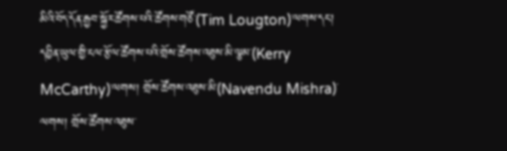མིའི་བོད་དོན་རྒྱབ་སྐྱོར་ཚོགས་པའི་ཚོགས་གཙོ་(Tim Lougton)་ལགས་དང་། དབྱིན་ཡུལ་གྱི་ངལ་རྩོལ་ཚོགས་པའི་གྲོས་ཚོགས་འཐུས་མི་ལྕམ་(Kerry McCarthy)་ལགས། གྲོས་ཚོགས་འཐུས་མི་(Navendu Mishra)་ལགས། གྲོས་ཚོགས་འཐུས་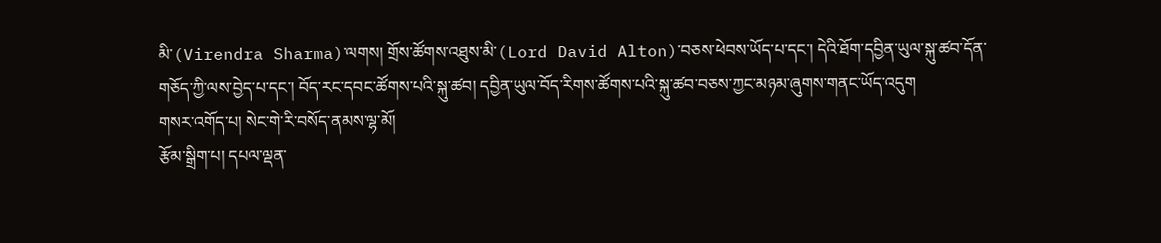མི་(Virendra Sharma)་ལགས། གྲོས་ཚོགས་འཐུས་མི་(Lord David Alton)་བཅས་ཕེབས་ཡོད་པ་དང་། དེའི་ཐོག་དབྱིན་ཡུལ་སྐུ་ཚབ་དོན་གཅོད་ཀྱི་ལས་བྱེད་པ་དང་། བོད་རང་དབང་ཚོགས་པའི་སྐུ་ཚབ། དབྱིན་ཡུལ་བོད་རིགས་ཚོགས་པའི་སྐུ་ཚབ་བཅས་ཀྱང་མཉམ་ཞུགས་གནང་ཡོད་འདུག
གསར་འགོད་པ། སེང་གེ་རི་བསོད་ནམས་ལྷ་མོ།
རྩོམ་སྒྲིག་པ། དཔལ་ལྡན་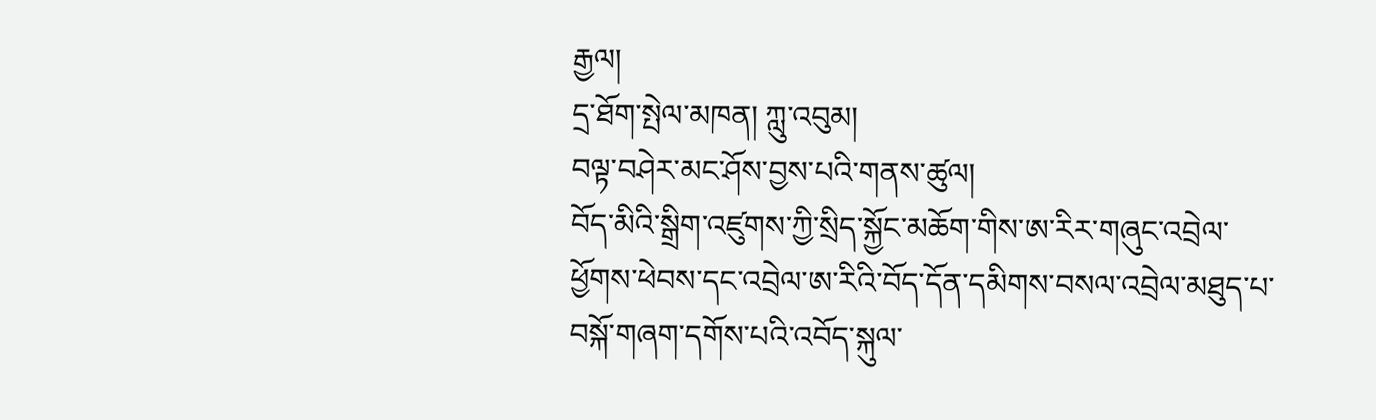རྒྱལ།
དྲ་ཐོག་སྤེལ་མཁན། ཀླུ་འབུམ།
བལྟ་བཤེར་མང་ཤོས་བྱས་པའི་གནས་ཚུལ།
བོད་མིའི་སྒྲིག་འཛུགས་ཀྱི་སྲིད་སྐྱོང་མཆོག་གིས་ཨ་རིར་གཞུང་འབྲེལ་ཕྱོགས་ཕེབས་དང་འབྲེལ་ཨ་རིའི་བོད་དོན་དམིགས་བསལ་འབྲེལ་མཐུད་པ་བསྐོ་གཞག་དགོས་པའི་འབོད་སྐུལ་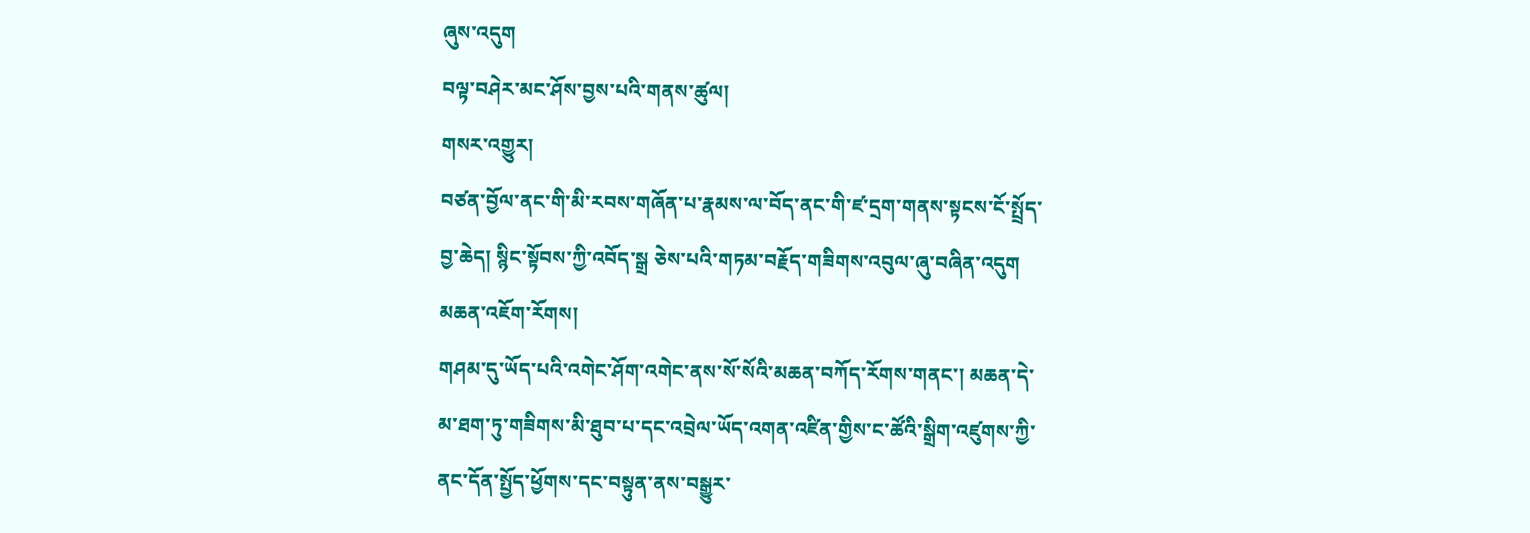ཞུས་འདུག
བལྟ་བཤེར་མང་ཤོས་བྱས་པའི་གནས་ཚུལ།
གསར་འགྱུར།
བཙན་བྱོལ་ནང་གི་མི་རབས་གཞོན་པ་རྣམས་ལ་བོད་ནང་གི་ཛ་དྲག་གནས་སྟངས་ངོ་སྤྲོད་བྱ་ཆེད། སྙིང་སྟོབས་ཀྱི་འབོད་སྒྲ ཅེས་པའི་གཏམ་བརྗོད་གཟིགས་འབུལ་ཞུ་བཞིན་འདུག
མཆན་འཇོག་རོགས།
གཤམ་དུ་ཡོད་པའི་འགེང་ཤོག་འགེང་ནས་སོ་སོའི་མཆན་བཀོད་རོགས་གནང་། མཆན་དེ་མ་ཐག་ཏུ་གཟིགས་མི་ཐུབ་པ་དང་འབྲེལ་ཡོད་འགན་འཛིན་གྱིས་ང་ཚོའི་སྒྲིག་འཛུགས་ཀྱི་ནང་དོན་སྤྱོད་ཕྱོགས་དང་བསྟུན་ནས་བསྒྱུར་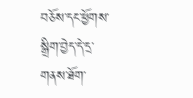བཅོས་དང་ཕྱོགས་སྒྲིག་བྱེད་དེ་དྲ་གནས་ཐོག་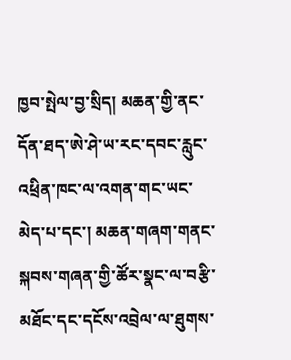ཁྱབ་སྤེལ་བྱ་སྲིད། མཆན་གྱི་ནང་དོན་ཐད་ཨེ་ཤེ་ཡ་རང་དབང་རླུང་འཕྲིན་ཁང་ལ་འགན་གང་ཡང་མེད་པ་དང་། མཆན་གཞག་གནང་སྐབས་གཞན་གྱི་ཚོར་སྣང་ལ་བརྩི་མཐོང་དང་དངོས་འབྲེལ་ལ་ཐུགས་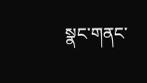སྣང་གནང་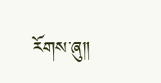རོགས་ཞུ༎